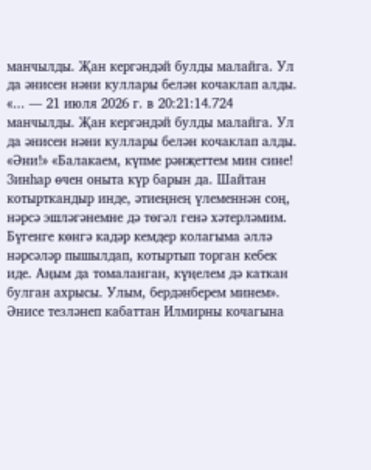манчылды. Җан кергәндәй булды малайга. Ул да әнисен нәни куллары белән кочаклап алды. «... — 21 июля 2026 г. в 20:21:14.724
манчылды. Җан кергәндәй булды малайга. Ул да әнисен нәни куллары белән кочаклап алды. «Әни!» «Балакаем, күпме рәнҗеттем мин сине! Зинһар өчен оныта күр барын да. Шайтан котырткандыр инде, әтиеңнең үлеменнән соң, нәрсә эшләгәнемне дә төгәл генә хәтерләмим. Бүгенге көнгә кадәр кемдер колагыма әллә нәрсәләр пышылдап, котыртып торган кебек иде. Аңым да томаланган, күңелем дә каткан булган ахрысы. Улым, бердәнберем минем». Әнисе тезләнеп кабаттан Илмирны кочагына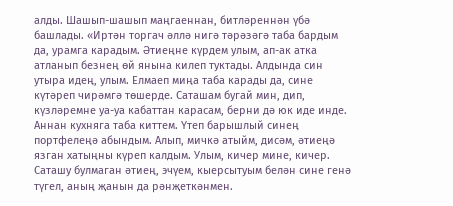алды. Шашып-шашып маңгаеннан, битләреннән үбә башлады. «Иртән торгач әллә нигә тәрәзәгә таба бардым да, урамга карадым. Әтиеңне күрдем улым, ап-ак атка атланып безнең өй янына килеп туктады. Алдында син утыра идең, улым. Елмаеп миңа таба карады да, сине күтәреп чирәмгә төшерде. Саташам бугай мин, дип, күзләремне уа-уа кабаттан карасам, берни дә юк иде инде. Аннан кухняга таба киттем. Үтеп барышлый синең портфелеңә абындым. Алып, мичкә атыйм, дисәм, әтиеңә язган хатыңны күреп калдым. Улым, кичер мине, кичер. Саташу булмаган әтиең, эчүем, кыерсытуым белән сине генә түгел, аның җанын да рәнҗеткәнмен.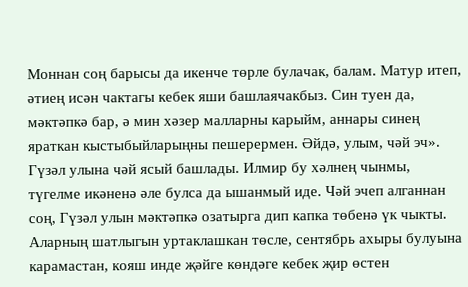Моннан соң барысы да икенче төрле булачак, балам. Матур итеп, әтиең исән чактагы кебек яши башлаячакбыз. Син туен да, мәктәпкә бар, ә мин хәзер малларны карыйм, аннары синең яраткан кыстыбыйларыңны пешерермен. Әйдә, улым, чәй эч». Гүзәл улына чәй ясый башлады. Илмир бу хәлнең чынмы, түгелме икәненә әле булса да ышанмый иде. Чәй эчеп алганнан соң, Гүзәл улын мәктәпкә озатырга дип капка төбенә үк чыкты. Аларның шатлыгын уртаклашкан төсле, сентябрь ахыры булуына карамастан, кояш инде җәйге көндәге кебек җир өстен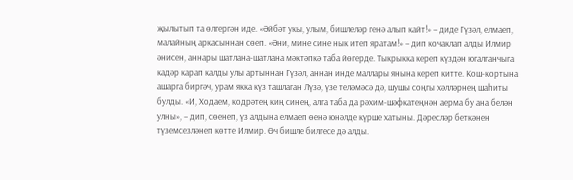җылытып та өлгергән иде. «Әйбәт укы, улым, бишлеләр генә алып кайт!» – диде Гүзәл, елмаеп, малайның аркасыннан сөеп. «Әни, мине сине нык итеп яратам!» – дип кочаклап алды Илмир әнисен, аннары шатлана-шатлана мәктәпкә таба йөгерде. Тыкрыкка кереп күздән югалганчыга кадәр карап калды улы артыннан Гүзәл, аннан инде маллары янына кереп китте. Кош-кортына ашарга биргәч, урам якка күз ташлаган Лүзә, үзе теләмәсә дә, шушы соңгы хәлләрнең шаһиты булды. «И, Ходаем, кодрәтең киң синең, алга таба да рәхим-шәфкатеңнән аерма бу ана белән улны», – дип, сөенеп, үз алдына елмаеп өенә юнәлде күрше хатыны. Дәресләр беткәнен түземсезләнеп көтте Илмир. Өч бишле билгесе дә алды.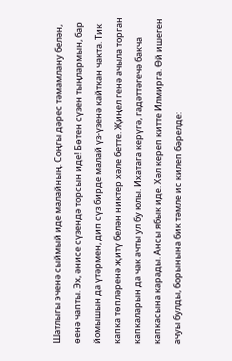Шатлыгы эченә сыймый иде малайның. Соңгы дәрес тәмамлану белән, өенә чапты. Эх, әнисе сүзендә торсын иде! Бөтен сүзен тыңлармын, бар йомышын да үтәрмен, дип сүз бирде малай үз-үзенә кайткан чакта. Тик капка төпләренә җитү белән никтер хәле бетте. Җиңел генә ачыла торган капкаларын да чак ачты ул бу юлы. Ихатага керүгә, гадәттәгечә бакча капкасына карады. Ансы ябык иде. Хәл кереп китте Илмирга. Өй ишеген ачуы булды, борынына бик тәмле ис килеп бәрелде: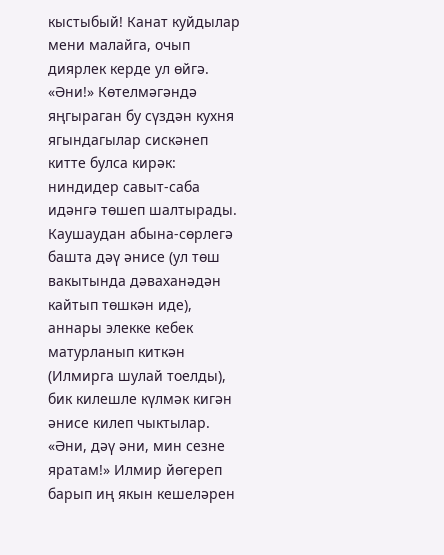кыстыбый! Канат куйдылар мени малайга, очып диярлек керде ул өйгә. «Әни!» Көтелмәгәндә яңгыраган бу сүздән кухня ягындагылар сискәнеп китте булса кирәк: ниндидер савыт-саба идәнгә төшеп шалтырады. Каушаудан абына-сөрлегә башта дәү әнисе (ул төш вакытында дәваханәдән кайтып төшкән иде), аннары элекке кебек матурланып киткән (Илмирга шулай тоелды), бик килешле күлмәк кигән әнисе килеп чыктылар. «Әни, дәү әни, мин сезне яратам!» Илмир йөгереп барып иң якын кешеләрен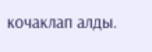кочаклап алды.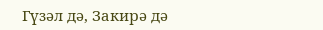Гүзәл дә, Закирә дә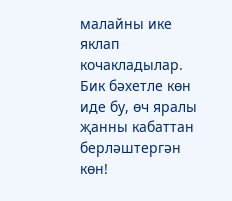малайны ике яклап кочакладылар. Бик бәхетле көн иде бу, өч яралы җанны кабаттан берләштергән көн!